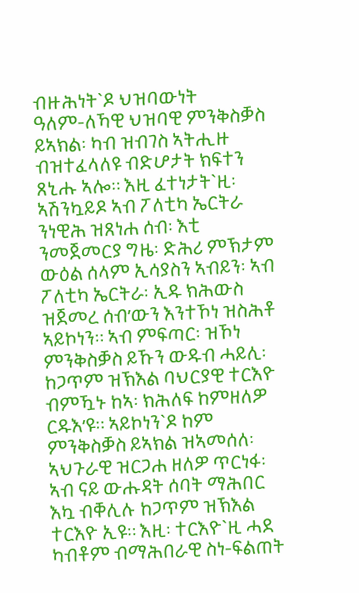ብዙሕነት`ዶ ህዝባውነት
ዓለም-ለኻዊ ህዝባዊ ምንቅስቓስ ይኣክል፡ ካብ ዝብገስ ኣትሒዙ ብዝተፈላለዩ ብድሆታት ክፍተን ጸኒሑ ኣሎ። እዚ ፈተነታት`ዚ፡ ኣሽንኳይዶ ኣብ ፖለቲካ ኤርትራ ንነዊሕ ዝጸነሐ ሰብ፡ እቲ ንመጀመርያ ግዜ፡ ድሕሪ ምኽታም ውዕል ሰላም ኢሳያስን ኣብይን፡ ኣብ ፖለቲካ ኤርትራ፡ ኢዱ ክሕውስ ዝጀመረ ሰብ’ውን እንተኾነ ዝስሕቶ ኣይኮነን። ኣብ ምፍጣር፡ ዝኾነ ምንቅስቓስ ይኹን ውዱብ ሓይሊ፡ ከጋጥም ዝኽእል ባህርያዊ ተርእዮ ብምዃኑ ከኣ፡ ክሕለፍ ከምዘለዎ ርዱእ’ዩ። ኣይኮነን`ዶ ከም ምንቅስቓስ ይኣክል ዝኣመሰለ፡ ኣህጉራዊ ዝርጋሐ ዘለዎ ጥርነፋ፡ ኣብ ናይ ውሑዳት ሰባት ማሕበር እኳ ብቐሊሉ ከጋጥም ዝኽእል ተርእዮ ኢዩ። እዚ፡ ተርእዮ`ዚ ሓደ ካብቶም ብማሕበራዊ ስነ-ፍልጠት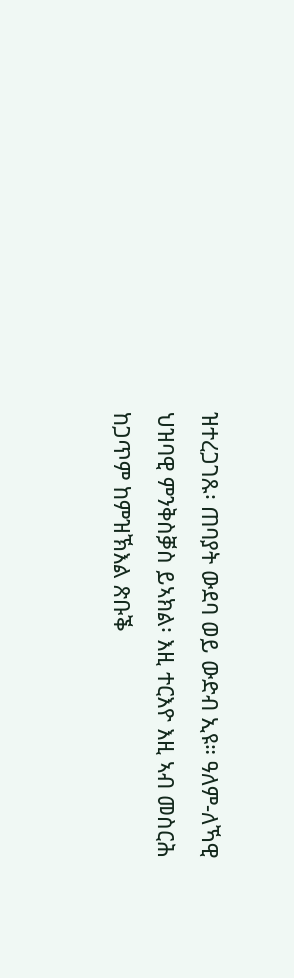ዝተረጋገጹ፡ ጠባያት ውደባ ወይ ውድብ ኢዩ። ዓለም-ለኻዊ ህዝባዊ ምንቅስቓስ ይኣክል፡ እዚ ተርእዮ እዚ ኣብ መስርሕ ከጋጥም ከምዝኽእል ጽቡቕ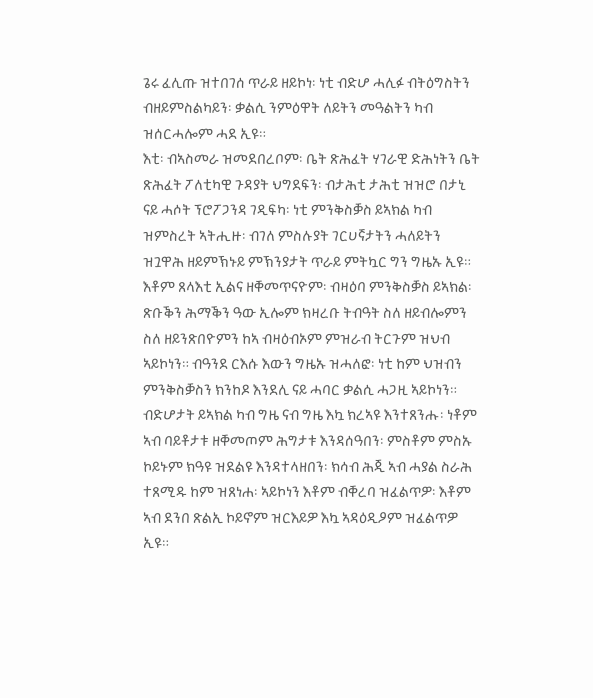ጌሩ ፈሊጡ ዝተበገሰ ጥራይ ዘይኮነ፡ ነቲ ብድሆ ሓሊፉ ብትዕግስትን ብዘይምስልካይን፡ ቃልሲ ንምዕዋት ለይትን መዓልትን ካብ ዝሰርሓሎም ሓደ ኢዩ።
እቲ፡ ብኣስመራ ዝመደበረቦም፡ ቤት ጽሕፈት ሃገራዊ ድሕነትን ቤት ጽሕፈት ፖለቲካዊ ጉዳያት ህግደፍን፡ ብታሕቲ ታሕቲ ዝዝሮ በታኒ ናይ ሓሶት ፕሮፖጋንዳ ገዲፍካ፡ ነቲ ምንቅስቓስ ይኣክል ካብ ዝምስረት ኣትሒዙ፡ ብገለ ምስሉያት ገርሀኛታትን ሓለይትን ዝጓዋሕ ዘይምኽኑይ ምኽንያታት ጥራይ ምትኳር ግን ግዜኡ ኢዩ። እቶም ጸላእቲ ኢልና ዘቐመጥናዮም፡ ብዛዕባ ምንቅስቓስ ይኣክል፡ ጽቡቕን ሕማቕን ዓው ኢሎም ክዛረቡ ትብዓት ስለ ዘይብሎምን ስለ ዘይንጽበዮምን ከኣ ብዛዕብኦም ምዝራብ ትርጉም ዝህብ ኣይኮነን። ብዓንደ ርእሱ እውን ግዜኡ ዝሓለፎ፡ ነቲ ከም ህዝብን ምንቅስቓስን ክንከዶ እንደሊ ናይ ሓባር ቃልሲ ሓጋዚ ኣይኮነን።
ብድሆታት ይኣክል ካብ ግዜ ናብ ግዜ እኳ ክረኣዩ እንተጸንሑ፡ ነቶም ኣብ ባይቶታቱ ዘቐመጦም ሕግታቱ እንዳሰዓበን፡ ምስቶም ምስኡ ኮይኑም ክዓዩ ዝደልዩ እንዳተላዘበን፡ ክሳብ ሕጂ ኣብ ሓያል ስራሕ ተጸሚዱ ከም ዝጸነሐ፡ ኣይኮነን እቶም ብቐረባ ዝፈልጥዎ፡ እቶም ኣብ ደንበ ጽልኢ ኮይኖም ዝርእይዎ እኳ ኣዳዕዲዖም ዝፈልጥዎ ኢዩ።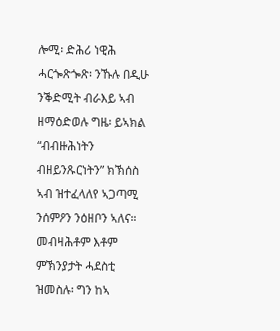ሎሚ፡ ድሕሪ ነዊሕ ሓርጐጽጐጽ፡ ንኹሉ በዲሁ ንቕድሚት ብራእይ ኣብ ዘማዕድወሉ ግዜ፡ ይኣክል “ብብዙሕነትን ብዘይንጹርነትን” ክኽሰስ ኣብ ዝተፈላለየ ኣጋጣሚ ንሰምዖን ንዕዘቦን ኣለና። መብዛሕቶም እቶም ምኽንያታት ሓደስቲ ዝመስሉ፡ ግን ከኣ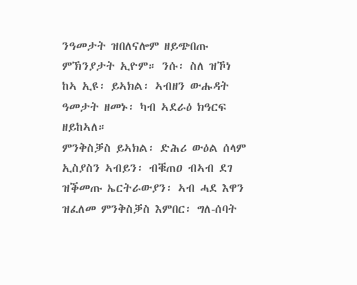ንዓመታት ዝበለናሎም ዘይጭበጡ ምኽንያታት ኢዮም። ንሱ፡ ስለ ዝኾነ ከኣ ኢዩ፡ ይኣክል፡ ኣብዘን ውሑዳት ዓመታት ዘመኑ፡ ካብ ኣደራዕ ክዓርፍ ዘይከኣለ።
ምንቅስቓስ ይኣክል፡ ድሕሪ ውዕል ሰላም ኢስያስን ኣብይን፡ ብቑጠዐ ብኣብ ደገ ዝቕመጡ ኤርትራውያን፡ ኣብ ሓደ እዋን ዝፈለመ ምንቅስቓስ እምበር፡ ግለ-ሰባት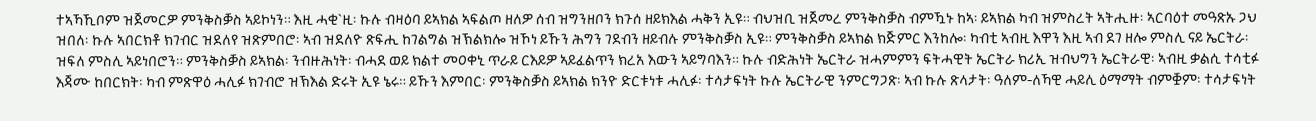ተኣኻኺቦም ዝጀመርዎ ምንቅስቓስ ኣይኮነን። እዚ ሓቂ`ዚ፡ ኩሉ ብዛዕባ ይኣክል ኣፍልጦ ዘለዎ ሰብ ዝግንዘቦን ክጉሰ ዘይክእል ሓቅን ኢዩ። ብህዝቢ ዝጀመረ ምንቅስቓስ ብምዃኑ ከኣ፡ ይኣክል ካብ ዝምስረት ኣትሒዙ፡ ኣርባዕተ መዓጽኡ ጋህ ዝበለ፡ ኩሉ ኣበርክቶ ክገብር ዝደለየ ዝጽምበሮ፡ ኣብ ዝደለዮ ጽፍሒ ከገልግል ዝኽልክሎ ዝኾነ ይኹን ሕግን ገደብን ዘይብሉ ምንቅስቓስ ኢዩ። ምንቅስቓስ ይኣክል ክጅምር እንከሎ፡ ካብቲ ኣብዚ እዋን እዚ ኣብ ደገ ዘሎ ምስሊ ናይ ኤርትራ፡ ዝፍለ ምስሊ ኣይነበሮን። ምንቅስቓስ ይኣክል፡ ንብዙሕነት፡ ብሓደ ወይ ክልተ መዐቀኒ ጥራይ ርእይዎ ኣይፈልጥን ክረአ እውን ኣይግባእን። ኩሉ ብድሕነት ኤርትራ ዝሓምምን ፍትሓዊት ኤርትራ ክሪኢ ዝብህግን ኤርትራዊ፡ ኣብዚ ቃልሲ ተሳቲፉ እጃሙ ከበርክት፡ ካብ ምጽዋዕ ሓሊፉ ክገብሮ ዝኽእል ድሩት ኢዩ ኔሩ። ይኹን እምበር፡ ምንቅስቓስ ይኣክል ክንዮ ድርቱነቱ ሓሊፉ፡ ተሳታፍነት ኩሉ ኤርትራዊ ንምርግጋጽ፡ ኣብ ኩሉ ጽላታት፡ ዓለም-ለኻዊ ሓይሊ ዕማማት ብምቛም፡ ተሳታፍነት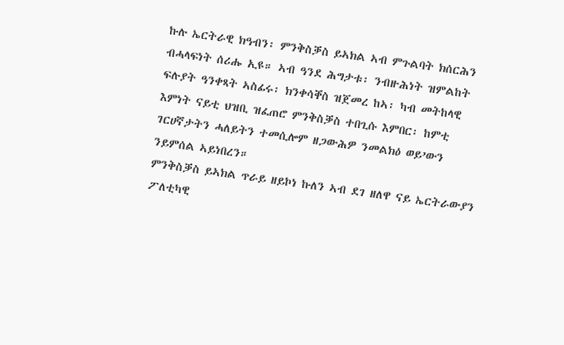ኩሉ ኤርትራዊ ክዓብን፡ ምንቅስቓስ ይኣክል ኣብ ምጉልባት ክሰርሕን ብሓላፍነት ሰሪሑ ኢዩ። ኣብ ዓንደ ሕግታቱ፡ ንብዙሕነት ዝምልከት ፍሉያት ዓንቀጻት ኣስፊሩ፡ ክንቀሳቐስ ዝጀመረ ከኣ፡ ካብ መትከላዊ እምነት ናይቲ ህዝቢ ዝፈጠሮ ምንቅስቓስ ተበጊሱ እምበር፡ ከምቲ ገርሀኛታትን ሓለይትን ተመሲሎም ዘጋውሕዎ ንመልክዕ ወይ’ውን ንይምሰል ኣይነበረን።
ምንቅስቓስ ይኣክል ጥራይ ዘይኮነ ኩለን ኣብ ደገ ዘለዋ ናይ ኤርትራውያን ፖለቲካዊ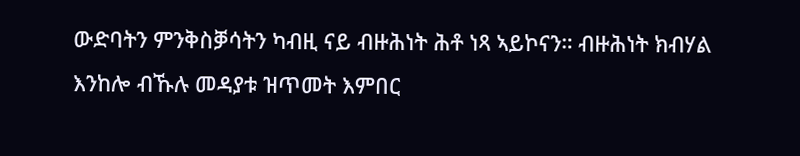ውድባትን ምንቅስቓሳትን ካብዚ ናይ ብዙሕነት ሕቶ ነጻ ኣይኮናን። ብዙሕነት ክብሃል እንከሎ ብኹሉ መዳያቱ ዝጥመት እምበር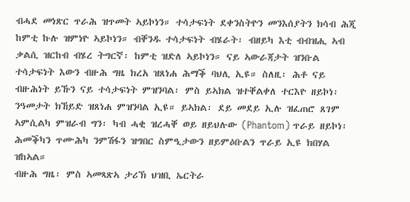ብሓደ መነጽር ጥራሕ ዝጥመት ኣይኮነን። ተሳታፍነት ደቀንስትዮን መንእሰያትን ክሳብ ሕጂ ከምቲ ኩሉ ዝምነዮ ኣይኮነን። ብቐንዱ ተሳታፍነት ብሄራት፡ ብዘይካ እቲ ብብዝሒ ኣብ ቃልሲ ዝርከብ ብሄረ ትግርኛ፡ ከምቲ ዝድለ ኣይኮነን። ናይ ኣውራጃታት ዝንቡል ተሳታፍነት እውን ብዙሕ ግዜ ክረአ ዝጸነሐ ሕማቕ ባህሊ ኢዩ። ስለዚ፡ ሕቶ ናይ ብዙሕነት ይኹን ናይ ተሳታፍነት ምዝንባል፡ ምስ ይኣክል ዝተቐልቀለ ተርእዮ ዘይኮነ፡ ንዓመታት ክኸይድ ዝጸነሐ ምዝንባል ኢዩ። ይኣክል፡ ደይ መደይ ኢሉ ዝፈጠሮ ጸገም ኣምሲልካ ምዝራብ ግን፡ ካብ ሓቂ ዝረሓቐ ወይ ዘይህሉው (Phantom) ጥራይ ዘይኮነ፡ ሕመቕካን ጥሙሕካ ንምሽፋን ዝግበር ስምዒታውን ዘይምዕቡልን ጥራይ ኢዩ ክበሃል ዝከኣል።
ብዙሕ ግዜ፡ ምስ ኣመጻጽኣ ታሪኽ ህዝቢ ኤርትራ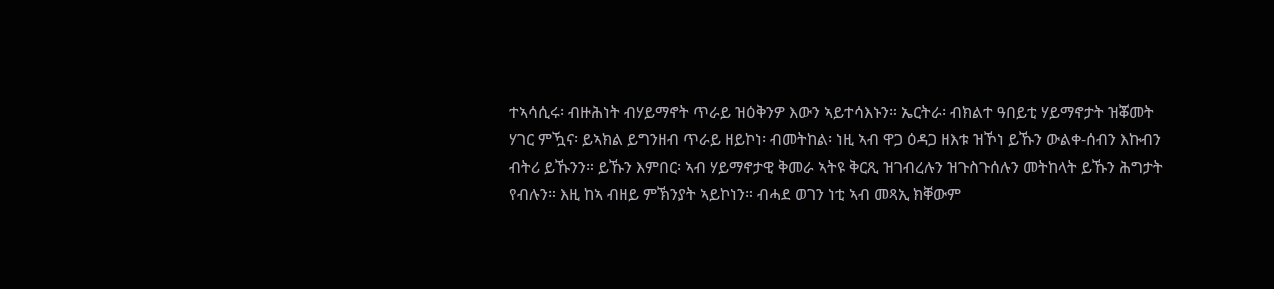ተኣሳሲሩ፡ ብዙሕነት ብሃይማኖት ጥራይ ዝዕቅንዎ እውን ኣይተሳእኑን። ኤርትራ፡ ብክልተ ዓበይቲ ሃይማኖታት ዝቖመት ሃገር ምዃና፡ ይኣክል ይግንዘብ ጥራይ ዘይኮነ፡ ብመትከል፡ ነዚ ኣብ ዋጋ ዕዳጋ ዘእቱ ዝኾነ ይኹን ውልቀ-ሰብን እኩብን ብትሪ ይኹንን። ይኹን እምበር፡ ኣብ ሃይማኖታዊ ቅመራ ኣትዩ ቅርጺ ዝገብረሉን ዝጉስጉሰሉን መትከላት ይኹን ሕግታት የብሉን። እዚ ከኣ ብዘይ ምኽንያት ኣይኮነን። ብሓደ ወገን ነቲ ኣብ መጻኢ ክቐውም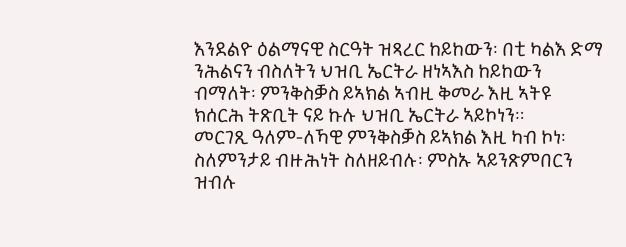እንደልዮ ዕልማናዊ ስርዓት ዝጻረር ከይከውን፡ በቲ ካልእ ድማ ንሕልናን ብስለትን ህዝቢ ኤርትራ ዘነኣእስ ከይከውን ብማለት፡ ምንቅስቓስ ይኣክል ኣብዚ ቅመራ እዚ ኣትዩ ክሰርሕ ትጽቢት ናይ ኩሉ ህዝቢ ኤርትራ ኣይኮነን።
መርገጺ ዓለም-ለኻዊ ምንቅስቓስ ይኣክል እዚ ካብ ኮነ፡ ስለምንታይ ብዙሕነት ስለዘይብሉ፡ ምስኡ ኣይንጽምበርን ዝብሉ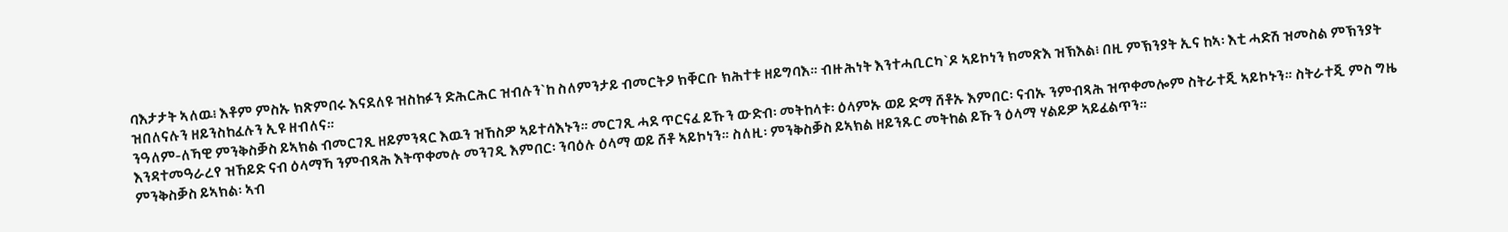ባእታታት ኣለዉ፧ እቶም ምስኡ ክጽምበሩ እናደለዩ ዝስከፉን ድሕርሕር ዝብሉን`ከ ስለምንታይ ብመርትዖ ክቐርቡ ክሕተቱ ዘይግባእ። ብዙሕነት እንተሓቢርካ`ዶ ኣይኮነን ክመጽእ ዝኽእል፧ በዚ ምኽንያት ኢና ከኣ፡ እቲ ሓድሽ ዝመስል ምኽንያት ዝበለናሉን ዘይንስከፈሉን ኢዩ ዘብለና።
ንዓለም-ለኻዊ ምንቅስቓስ ይኣክል ብመርገጺ ዘይምንጻር እዉን ዝኸስዎ ኣይተሳእኑን። መርገጺ ሓደ ጥርናፈ ይኹን ውድብ፡ መትከላቱ፡ ዕላምኡ ወይ ድማ ሸቶኡ እምበር፡ ናብኡ ንምብጻሕ ዝጥቀመሎም ስትራተጂ ኣይኮኑን። ስትራተጂ ምስ ግዜ እንዳተመዓራረየ ዝኸይድ ናብ ዕላማኻ ንምብጻሕ እትጥቀመሉ መንገዲ እምበር፡ ንባዕሉ ዕላማ ወይ ሸቶ ኣይኮነን። ስለዚ፡ ምንቅስቓስ ይኣክል ዘይንጹር መትከል ይኹን ዕላማ ሃልይዎ ኣይፈልጥን።
ምንቅስቓስ ይኣክል፡ ኣብ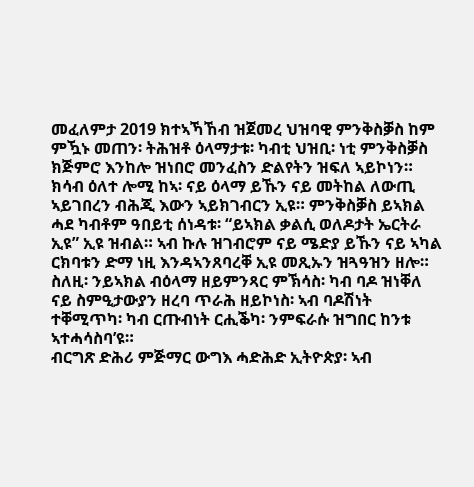መፈለምታ 2019 ክተኣኻኸብ ዝጀመረ ህዝባዊ ምንቅስቓስ ከም ምዃኑ መጠን፡ ትሕዝቶ ዕላማታቱ፡ ካብቲ ህዝቢ፡ ነቲ ምንቅስቓስ ክጅምሮ እንከሎ ዝነበሮ መንፈስን ድልየትን ዝፍለ ኣይኮነን። ክሳብ ዕለተ ሎሚ ከኣ፡ ናይ ዕላማ ይኹን ናይ መትከል ለውጢ ኣይገበረን ብሕጂ እውን ኣይክገብርን ኢዩ። ምንቅስቓስ ይኣክል ሓደ ካብቶም ዓበይቲ ሰነዳቱ፡ “ይኣክል ቃልሲ ወለዶታት ኤርትራ ኢዩ” ኢዩ ዝብል። ኣብ ኩሉ ዝገብሮም ናይ ሜድያ ይኹን ናይ ኣካል ርክባቱን ድማ ነዚ እንዳኣንጸባረቐ ኢዩ መጺኡን ዝጓዓዝን ዘሎ። ስለዚ፡ ንይኣክል ብዕላማ ዘይምንጻር ምኽሳስ፡ ካብ ባዶ ዝነቐለ ናይ ስምዒታውያን ዘረባ ጥራሕ ዘይኮነስ፡ ኣብ ባዶሽነት ተቐሚጥካ፡ ካብ ርጡብነት ርሒቕካ፡ ንምፍራሱ ዝግበር ከንቱ ኣተሓሳስባ’ዩ።
ብርግጽ ድሕሪ ምጅማር ውግእ ሓድሕድ ኢትዮጵያ፡ ኣብ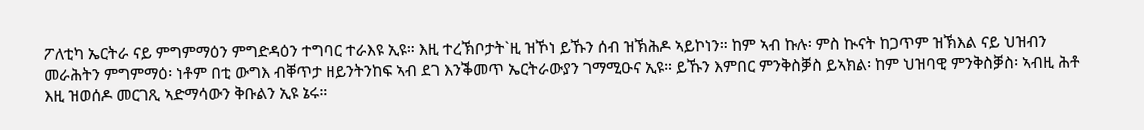ፖለቲካ ኤርትራ ናይ ምግምማዕን ምግድዳዕን ተግባር ተራእዩ ኢዩ። እዚ ተረኽቦታት`ዚ ዝኾነ ይኹን ሰብ ዝኽሕዶ ኣይኮነን። ከም ኣብ ኩሉ፡ ምስ ኲናት ከጋጥም ዝኽእል ናይ ህዝብን መራሕትን ምግምማዕ፡ ነቶም በቲ ውግእ ብቐጥታ ዘይንትንከፍ ኣብ ደገ እንቕመጥ ኤርትራውያን ገማሚዑና ኢዩ። ይኹን እምበር ምንቅስቓስ ይኣክል፡ ከም ህዝባዊ ምንቅስቓስ፡ ኣብዚ ሕቶ እዚ ዝወሰዶ መርገጺ ኣድማሳውን ቅቡልን ኢዩ ኔሩ።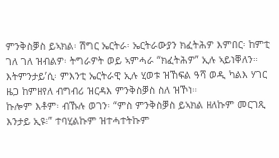ምንቅስቓስ ይኣክል፡ ሽግር ኤርትራ፡ ኤርትራውያን ክፈትሕዎ እምበር፡ ከምቲ ገለ ገለ ዝብልዎ፡ ትግራዎት ወይ ኣምሓራ “ክፈትሕዎ” ኢሉ ኣይነቐለን። እትምንታይ’ሲ፡ ምእንቲ ኤርትራዊ ኢሉ ሂወቱ ዝኸፍል ዓሻ ወዲ ካልእ ሃገር ዜጋ ከምዘየለ ብግብሪ ዝርዳእ ምንቅስቓስ ስለ ዝኾነ።
ኩሎም እቶም፡ ብኹሉ ወገን፡ “ምስ ምንቅስቓስ ይኣክል ዘለኩም መርገጺ እንታይ ኢዩ፧” ተባሂልኩም ዝተሓተትኩም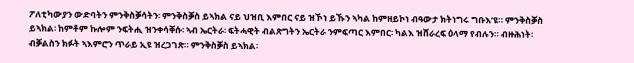ፖለቲካውያን ውድባትን ምንቅስቓሳትን፡ ምንቅስቓስ ይኣክል ናይ ህዝቢ እምበር ናይ ዝኾነ ይኹን ኣካል ከምዘይኮነ ብዓውታ ክትነግሩ ግቡእ’ዩ። ምንቅስቓስ ይኣክል፡ ከምቶም ኩሎም ንፍትሒ ዝንቀሳቐሱ፡ ኣብ ኤርትራ፡ ፍትሓዊት ብልጽግትን ኤርትራ ንምፍጣር እምበር፡ ካልእ ዝሸራረፍ ዕላማ የብሉን። ብዙሕነት፡ ብቓልስን ክፉት ኣእምሮን ጥራይ ኢዩ ዝረጋገጽ። ምንቅስቓስ ይኣክል፡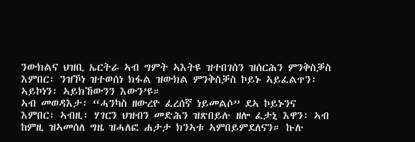ንውክልና ህዝቢ ኤርትራ ኣብ ግምት ኣእትዩ ዝተበገሰን ዝሰርሕን ምንቅስቓስ እምበር፡ ንዝኾነ ዝተወሰነ ክፋል ዝውክል ምንቅስቓስ ኮይኑ ኣይፈልጥን፡ ኣይኮነን፡ ኣይክኸውንን እውን’ዩ።
ኣብ መወዳእታ፡ “ሓንካስ ዘውረዮ ፈረሰኛ ነይመልሶ” ደኣ ኮይኑንና እምበር፡ ኣብዚ፡ ሃገርን ህዝብን መድሕን ዝጽበይሉ ዘሎ ፈታኒ እዋን፡ ኣብ ከምዚ ዝኣመሰለ ግዜ ዝሓለፎ ሐታታ ክንኣቱ ኣምበይምደለናን። ኩሉ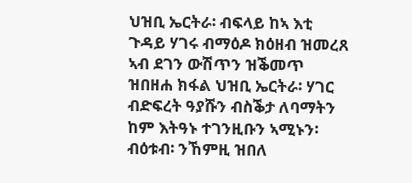ህዝቢ ኤርትራ፡ ብፍላይ ከኣ እቲ ጉዳይ ሃገሩ ብማዕዶ ክዕዘብ ዝመረጸ ኣብ ደገን ውሽጥን ዝቕመጥ ዝበዘሐ ክፋል ህዝቢ ኤርትራ፡ ሃገር ብድፍረት ዓያሹን ብስቕታ ለባማትን ከም እትዓኑ ተገንዚቡን ኣሚኑን፡ ብዕቱብ፡ ንኸምዚ ዝበለ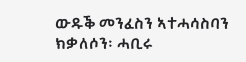ውዱቕ መንፈስን ኣተሓሳስባን ክቃለሶን፡ ሓቢሩ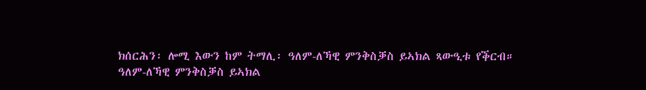ክሰርሕን፡ ሎሚ እውን ከም ትማሊ፡ ዓለም-ለኻዊ ምንቅስቓስ ይኣክል ጻውዒቱ የቕርብ።
ዓለም-ለኻዊ ምንቅስቓስ ይኣክል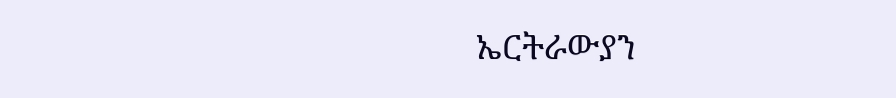ኤርትራውያን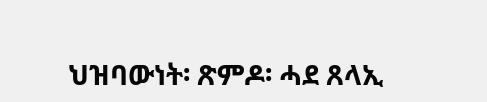ህዝባውነት፡ ጽምዶ፡ ሓደ ጸላኢ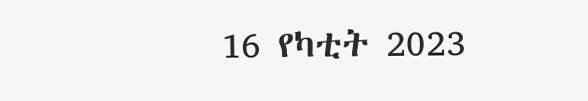16 የካቲት 2023